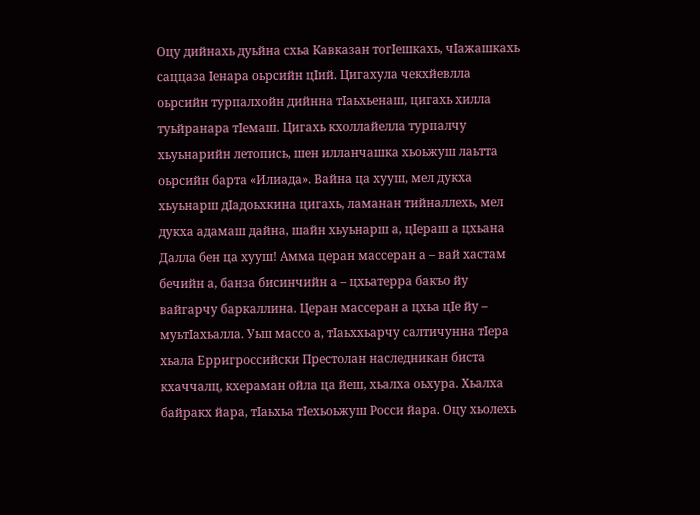Оцу дийнахь дуьйна схьа Кавказан тогӏешкахь, чӏажашкахь саццаза ӏенара оьрсийн цӏий. Цигахула чекхйевлла оьрсийн турпалхойн дийнна тӏаьхьенаш, цигахь хилла туьйранара тӏемаш. Цигахь кхоллайелла турпалчу хьуьнарийн летопись, шен илланчашка хьоьжуш лаьтта оьрсийн барта «Илиада». Вайна ца хууш, мел дукха хьуьнарш дӏадоьхкина цигахь, ламанан тийналлехь, мел дукха адамаш дайна, шайн хьуьнарш а, цӏераш а цхьана Далла бен ца хууш! Амма церан массеран а – вай хастам бечийн а, банза бисинчийн а – цхьатерра бакъо йу вайгарчу баркаллина. Церан массеран а цхьа цӏе йу – муьтӏахьалла. Уьш массо а, тӏаьххьарчу салтичунна тӏера хьала Ерригроссийски Престолан наследникан биста кхаччалц, кхераман ойла ца йеш, хьалха оьхура. Хьалха байракх йара, тӏаьхьа тӏехьоьжуш Росси йара. Оцу хьолехь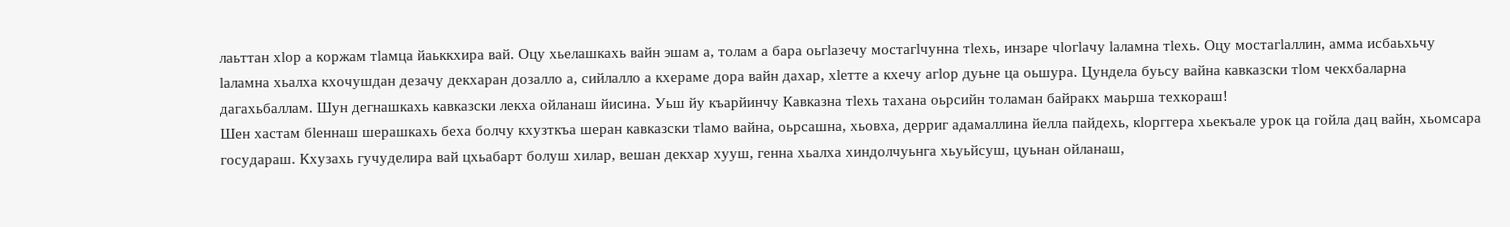лаьттан хӏор а коржам тӏамца йаьккхира вай. Оцу хьелашкахь вайн эшам а, толам а бара оьгӏазечу мостагӏчунна тӏехь, инзаре чӏогӏачу ӏаламна тӏехь. Оцу мостагӏаллин, амма исбаьхьчу ӏаламна хьалха кхочушдан дезачу декхаран дозалло а, сийлалло а кхераме дора вайн дахар, хӏетте а кхечу агӏор дуьне ца оьшура. Цундела буьсу вайна кавказски тӏом чекхбаларна дагахьбаллам. Шун дегнашкахь кавказски лекха ойланаш йисина. Уьш йу къарйинчу Кавказна тӏехь тахана оьрсийн толаман байракх маьрша техкораш!
Шен хастам бӏеннаш шерашкахь беха болчу кхузткъа шеран кавказски тӏамо вайна, оьрсашна, хьовха, дерриг адамаллина йелла пайдехь, кӏорггера хьекъале урок ца гойла дац вайн, хьомсара государаш. Кхузахь гучуделира вай цхьабарт болуш хилар, вешан декхар хууш, генна хьалха хиндолчуьнга хьуьйсуш, цуьнан ойланаш,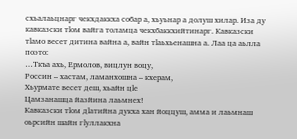схьалаьцнарг чекхдаккха собар а, хьуьнар а долуш хилар. Иза ду кавказски тӏом вайга толамца чекхбаккхийтинарг. Кавказски тӏамо весет дитина вайна а, вайн тӏаьхьенашна а. Лаа ца аьлла поэто:
…Ткъа ахь, Ермолов, вицлун воцу,
Россин – хастам, ламанхошна – кхерам,
Хьурмате весет деш, хьайн цӏе
Цамзанашца йазйина лаьмнех!
Кавказски тӏом дӏатийна дукха хан йоццуш, амма и лаьмнаш оьрсийн шайн гӏуллакхна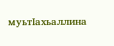муьтӏахьаллина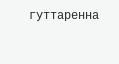гуттаренна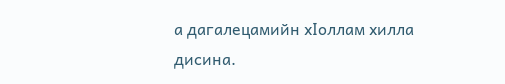а дагалецамийн хӏоллам хилла дисина.